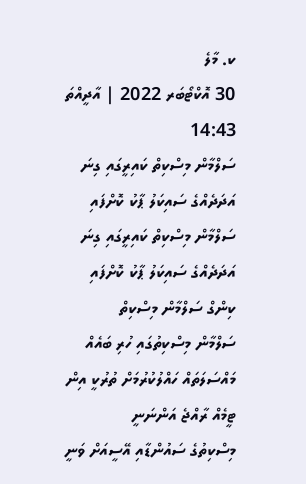ކ. މާލެ
30 އޮކްޓޯބަރ 2022 | އާދީއްތަ 14:43
ސަލްމާން މިސްކިތް ކައިރީގައި ގިނަ އަދަދެއްގެ ސައިކަލު ޕާކު ކޮށްފައި
ސަލްމާން މިސްކިތް ކައިރީގައި ގިނަ އަދަދެއްގެ ސައިކަލު ޕާކު ކޮށްފައި
ކިންގް ސަލްމާން މިސްކިތް
ސަލްމާން މިސްކިތުގައި ހުރި ބައެއް މައްސަލަތައް ހައްލުކުރުމަށް ތުރުކީ އިން ޓީމެއް ރާއްޖެ އަންނަނީ
މިސްކިތުގެ ސައުންޑާއި އޭސީއަށް ވަނީ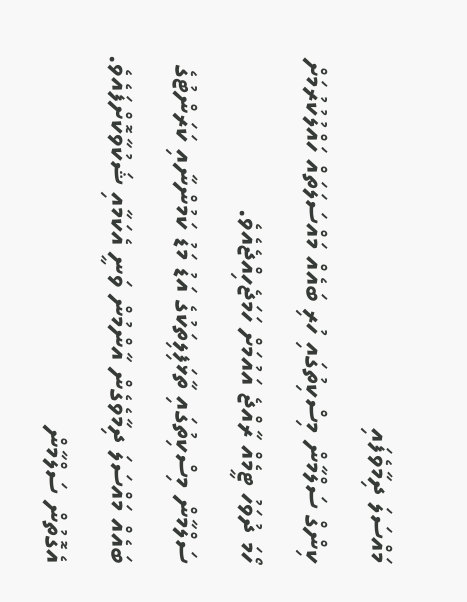މައްސަލަ ދިމާވެފައި
ކިންގް ސަލްމާން މިސްކިތުގައި ހުރި ބައެއް މައްސަލަތައް ހައްލުކުރުމަށް ހޯމަ ދުވަހު ޓީމެއް ރާއްޖެ އައުމަށް ހަމަޖެހިއްޖެއެވެ.
ސަލްމާން މިސްކިތުގައި ތާޅަފިލިތަކުގެ އަޑު މަޑު ކަމުންނާއި ކަރަންޓުގެ ބައެއް މައްސަލަ ދިމާވެގެން އާންމުން ވަނީ އެކަމާއި ޝަކުވާކޮށްފައެވެ. އެގޮތުން ސަލްމާން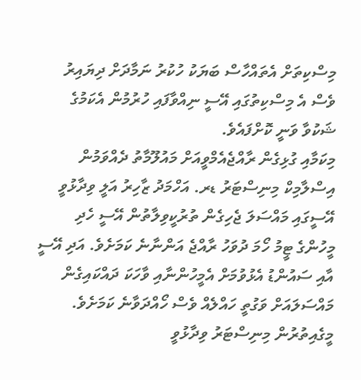މިސްކިތަށް އެތައްހާސް ބަޔަކު ހުކުރު ނަމާދަށް ދިޔައިރު ވެސް އެ މިސްކިތުގައި އޭސީ ނިއްވާފައި ހުރުމުން އެކަމުގެ ޝަކުވާ ވަނީ ކޮށްފައެވެ.
މިކަމާއި ގުޅިގެން ރާއްޖެއެމްވީއަށް މައުލޫމާތު ދެއްވަމުން އިސްލާމިކް މިނިސްޓަރު ޑރ. އަހްމަދު ޒާހިރު އަލީ ވިދާޅުވީ އޭސީގައި މައްސަލަ ޖެހިގެން ތުރުކީވިލާތުން އޭސީ ހެދި މީހުންގެ ޓީމު ހޯމަ ދުވަހު ރާއްޖެ އަންނާނެ ކަމަށެވެ. އަދި އޭސީ އާއި ސައުންޑު އެޅުވުމަށް އެމީހުންނާއި ވާހަކަ ދައްކައިގެން މައްސަލައަށް ވަގުތީ ހައްލެއް ވެސް ހޯއްދަވާނެ ކަމަށެވެ.
މީގެއިތުރުން މިނިސްޓަރު ވިދާޅުވީ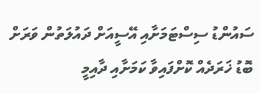ސައުންޑު ސިސްޓަމަށާއި އޭސީއަށް ދައުލަތުން ވަރަށް ބޮޑު ޚަރަދެއް ކޮށްފައިވާ ކަމަށާއި ދާއިމީ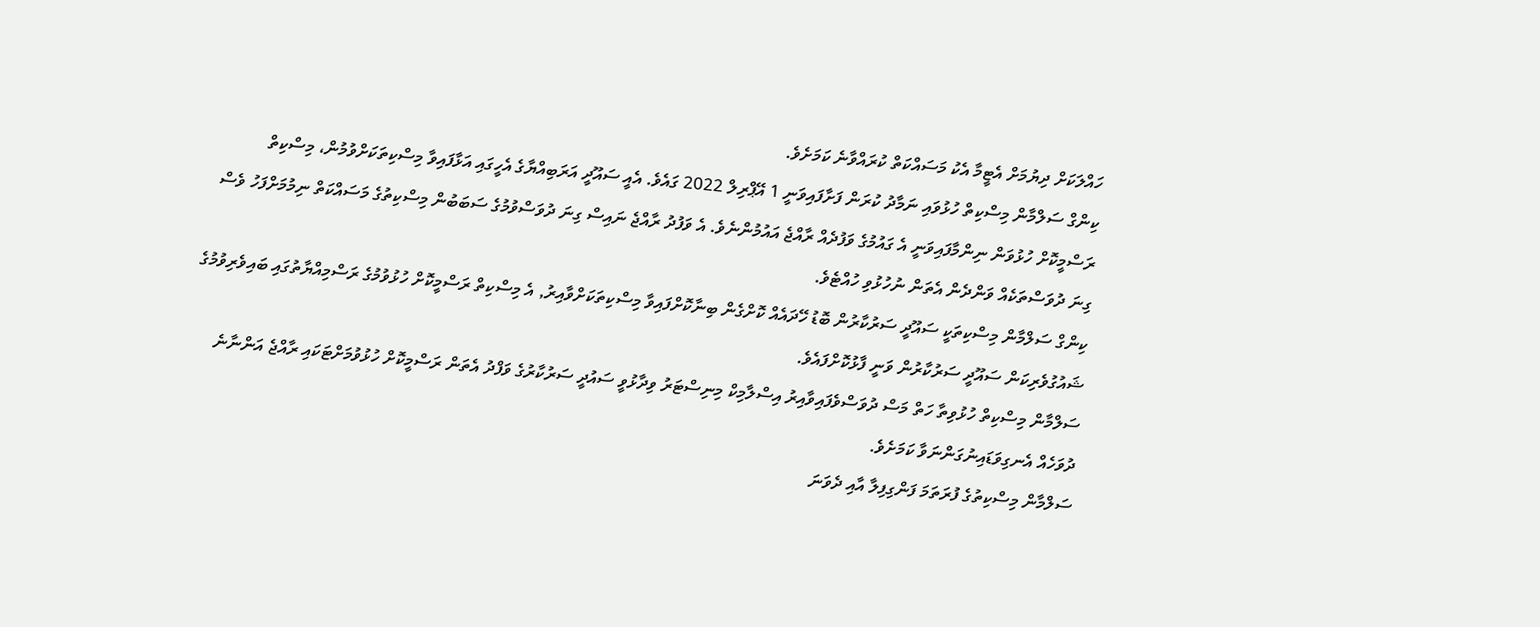ހައްލަކަށް ދިޔުމަށް އެޓީމާ އެކު މަސައްކަތް ކުރައްވާނެ ކަމަށެވެ.
ކިންގް ސަލްމާން މިސްކިތް ހުޅުވައި ނަމާދު ކުރަން ފަށާފައިވަނީ 1 އޭޕްރިލް 2022 ގައެވެ. އެއީ ސައޫދީ އަރަބިއްޔާގެ އެހީގައި އަޅާފައިވާ މިސްކިތަކަށްވުމުން، މިސްކިތް ރަސްމީކޮށް ހުޅުވަން ނިންމާފައިވަނީ އެ ގައުމުގެ ވަފުދެއް ރާއްޖެ އައުމުންނެވެ. އެ ވަފުދު ރާއްޖެ ނައިސް ގިނަ ދުވަސްވުމުގެ ސަބަބުން މިސްކިތުގެ މަސައްކަތް ނިމުމަށްފަހު ވެސް ގިނަ ދުވަސްތަކެއް ވަންދެން އެތަން ނުހުޅުވި ހުއްޓެވެ.
ކިންގް ސަލްމާން މިސްކިތަކީ ސައޫދީ ސަރުކާރުން ބޮޑު ހޭދައެއް ކޮށްގެން ބިނާކޮށްފައިވާ މިސްކިތަކަށްވާއިރު, އެ މިސްކިތް ރަސްމީކޮށް ހުޅުވުމުގެ ރަސްމިއްޔާތުގައި ބައިވެރިވުމުގެ ޝައުގުވެރިކަން ސައޫދީ ސަރުކާރުން ވަނީ ފާޅުކޮށްފައެވެ.
ސަލްމާން މިސްކިތް ހުޅުވިތާ ހަތް މަސް ދުވަސްވެފައިވާއިރު އިސްލާމިކް މިނިސްޓަރު ވިދާޅުވީ ސައުދީ ސަރުކާރުގެ ވަފްދު އެތަން ރަސްމީކޮށް ހުޅުވުމަށްޓަކައި ރާއްޖެ އަންނާނެ ދުވަހެއް އެނގިވަޑައިނުގަންނަވާ ކަމަށެވެ.
ސަލްމާން މިސްކިތުގެ ފުރަތަމަ ފަންގިފިލާ އާއި ދެވަނަ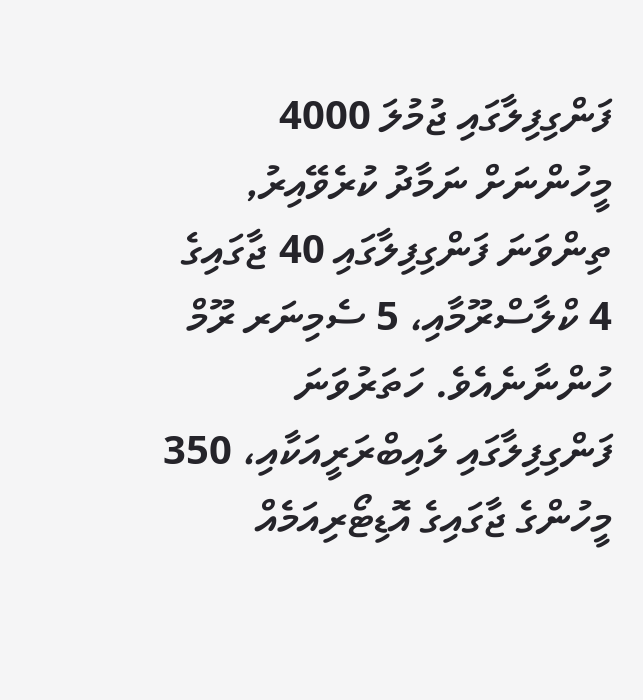ފަންގިފިލާގައި ޖުމުލަ 4000 މީހުންނަށް ނަމާދު ކުރެވޭއިރު, ތިންވަނަ ފަންގިފިލާގައި 40 ޖާގައިގެ 4 ކްލާސްރޫމާއި، 5 ސެމިނަރ ރޫމް ހުންނާނެއެވެ. ހަތަރުވަނަ ފަންގިފިލާގައި ލައިބްރަރީއަކާއި، 350 މީހުންގެ ޖާގައިގެ އޮޑިޓޯރިއަމެއް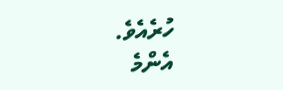ހުރެއެވެ.
އެންމެ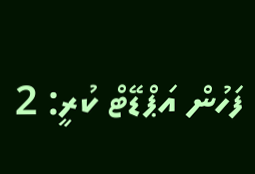ފަހުން އަޕްޑޭޓް ކުރީ: 2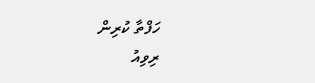ހަފްތާ ކުރިން
ރިވިއު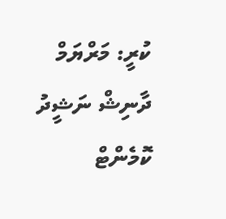ކުރީ: މަރްޔަމް ދާނިޝް ނަޝީދު
ކޮމެންޓް